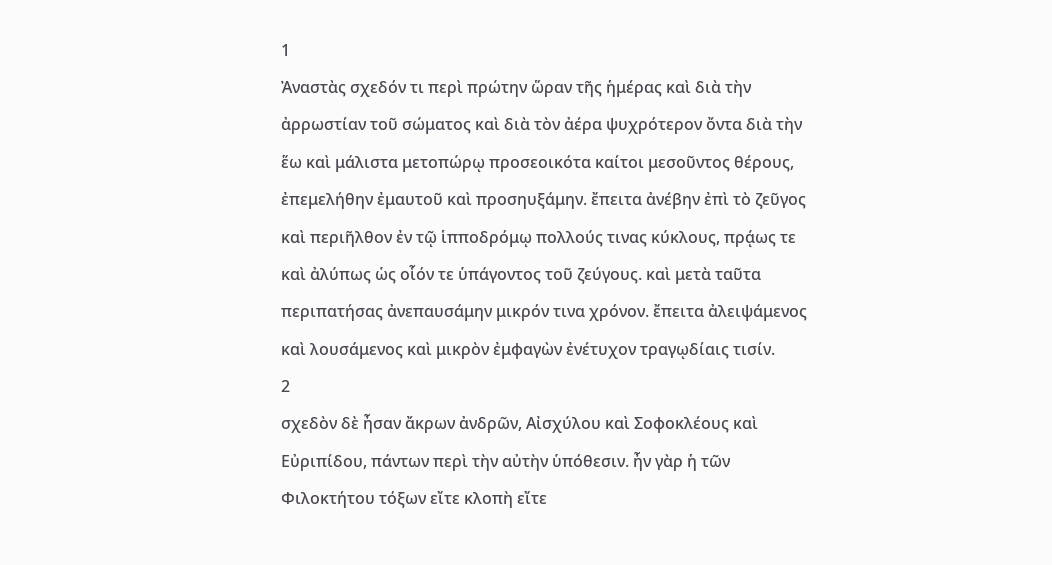1
Ἀναστὰς σχεδόν τι περὶ πρώτην ὥραν τῆς ἡμέρας καὶ διὰ τὴν ἀρρωστίαν τοῦ σώματος καὶ διὰ τὸν ἀέρα ψυχρότερον ὄντα διὰ τὴν ἕω καὶ μάλιστα μετοπώρῳ προσεοικότα καίτοι μεσοῦντος θέρους, ἐπεμελήθην ἐμαυτοῦ καὶ προσηυξάμην. ἔπειτα ἀνέβην ἐπὶ τὸ ζεῦγος καὶ περιῆλθον ἐν τῷ ἱπποδρόμῳ πολλούς τινας κύκλους, πρᾴως τε καὶ ἀλύπως ὡς οἷόν τε ὑπάγοντος τοῦ ζεύγους. καὶ μετὰ ταῦτα περιπατήσας ἀνεπαυσάμην μικρόν τινα χρόνον. ἔπειτα ἀλειψάμενος καὶ λουσάμενος καὶ μικρὸν ἐμφαγὼν ἐνέτυχον τραγῳδίαις τισίν.
2
σχεδὸν δὲ ἦσαν ἄκρων ἀνδρῶν, Αἰσχύλου καὶ Σοφοκλέους καὶ Εὐριπίδου, πάντων περὶ τὴν αὐτὴν ὑπόθεσιν. ἦν γὰρ ἡ τῶν Φιλοκτήτου τόξων εἴτε κλοπὴ εἴτε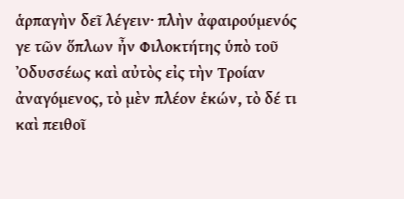ἁρπαγὴν δεῖ λέγειν· πλὴν ἀφαιρούμενός γε τῶν ὅπλων ἦν Φιλοκτήτης ὑπὸ τοῦ Ὀδυσσέως καὶ αὐτὸς εἰς τὴν Τροίαν ἀναγόμενος, τὸ μὲν πλέον ἑκών, τὸ δέ τι καὶ πειθοῖ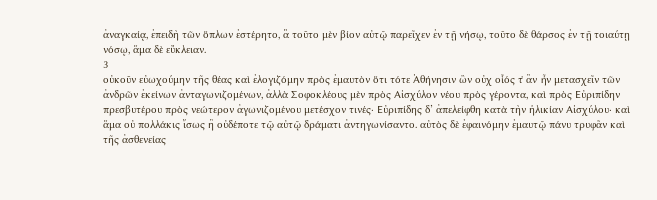ἀναγκαίᾳ, ἐπειδὴ τῶν ὅπλων ἐστέρητο, ἃ τοῦτο μὲν βίον αὐτῷ παρεῖχεν ἐν τῇ νήσῳ, τοῦτο δὲ θάρσος ἐν τῇ τοιαύτῃ νόσῳ, ἅμα δὲ εὔκλειαν.
3
οὐκοῦν εὐωχούμην τῆς θέας καὶ ἐλογιζόμην πρὸς ἐμαυτὸν ὅτι τότε Ἀθήνησιν ὢν οὐχ οἷός τ̓ ἂν ἦν μετασχεῖν τῶν ἀνδρῶν ἐκείνων ἀνταγωνιζομένων, ἀλλὰ Σοφοκλέους μὲν πρὸς Αἰσχύλον νέου πρὸς γέροντα, καὶ πρὸς Εὐριπίδην πρεσβυτέρου πρὸς νεώτερον ἀγωνιζομένου μετέσχον τινές· Εὐριπίδης δ’ ἀπελείφθη κατὰ τὴν ἡλικίαν Αἰσχύλου· καὶ ἅμα οὐ πολλάκις ἴσως ἢ οὐδέποτε τῷ αὐτῷ δράματι ἀντηγωνίσαντο. αὐτὸς δὲ ἐφαινόμην ἐμαυτῷ πάνυ τρυφᾶν καὶ τῆς ἀσθενείας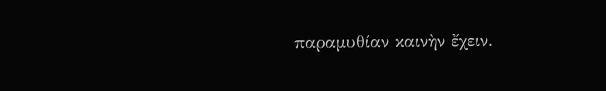παραμυθίαν καινὴν ἔχειν.